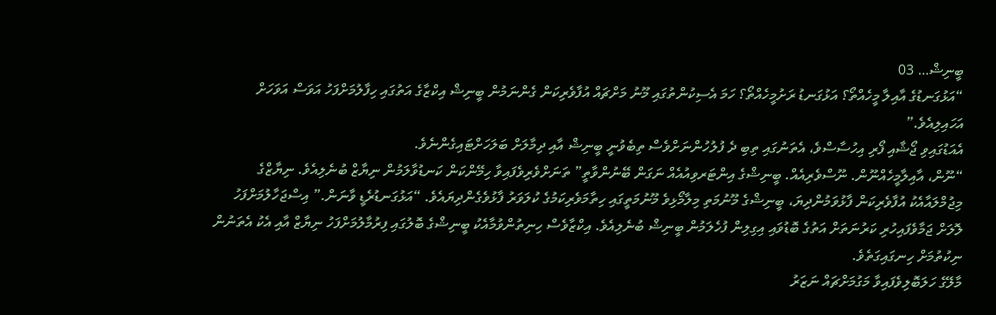ބީނިޝް… 03
“އަޅުގަނޑުގެ އާއިލާ މީހެއްތޯ؟ އަޅުގަނޑު ރަށުމީހެއްތޯ؟ ހަމަ އެސިކުންތުގައި މޫނު މަށްޗައް އުފާވެރިކަން ގެންނަމުން ބީނިޝް އިކްޒާގެ އަތުގައި ހިފާލުމަށްފަހު އަވަސް އަވަހަށް އަހައިލިއެވެ.”
އެއަޑުގައިވި ޖޯޝާއި ފޯރި އިހުސާސްވެ، އެތަނުގައި ތިބި ދެ ފުލުހުންނަށްވެސް ތިބެވުނީ ބީނިޝް އާއި ދިމާލަށް ބަލަހަށްޓައިގެންނެވެ.
“ނޫން، އާއިލާމީހެއްނޫން. ނޫސްވެރިއެއް. ބީނިޝްގެ އިންޓަރވިއުއެއް ނަގަން ބޭނުންވާތީ” ތަނަށްވެރިވެފައިވާ ހިމޭންކަން ކަނޑުވާލަމުން ނިޔާޒް ބުނެލިއެވެ. ނިޔާޒްގެ މިޖުމްލައާއެކު އުފާވެރިކަން ފާޅުވަމުންދިޔަ، ބީނިޝްގެ މޫނުމަތި މިލާމޯޅިވެ މޫނުމަތީގައި ހިތާމަވެރިކަމުގެ ކުލަވަރު ފާޅުވެގެންދިޔައެވެ. “އަޅުގަނޑުރެޑީ ވާނަން.” އިސްޖަހާލުމަށްފަހު ލޮލަށް ޖަމާވެފައިހުރި ކަރުނަތަށް އަތުގެ ބޮޑުވައި އިގިލިން ފުހެލަމުން ބީނިޝް ބުނެލިއެވެ. އިކްޒާވެސް ހިނިތުންވުމާއެކު ބީނިޝްގެ ބޮލުގައި ފިރުމާލުމަށްފަހު ނިޔާޒް އާއި އެކު އެތަނުން ނިކުތުމަށް ހިނގައިގަތެވެ.
މާލޭގެ ހަލަބޮލިވެފައިވާ މަގުމަށްޗައް ނަޒަރު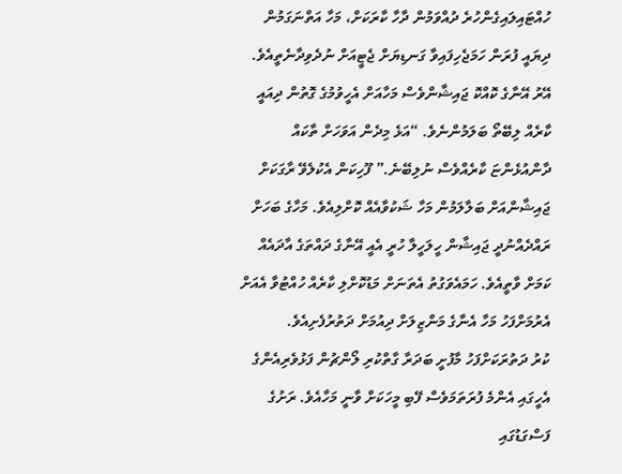ހުއްޓައިލައިގެންހުރެ ދުއްވަމުން ދާހާ ކާރަކަށް، މަހާ އަތްނަގަމުން ދިޔައީ ފުރަން ހަމަޖެހިފައިވާ ގަނޑިޔަށް ޖެޓީއަށް ނުދެވިދާނެތީއެވެ. އޭރު އޭނާގެ ކޮއްކޮ ޖައިޝާންވެސް މަހާއަށް އެހީވުމުގެ ގޮތުން ދިއައީ ކާރެއް ލިބޭތޯ ބަލަމުންނެވެ. “އަޅެ މިދެން އަވަހަށް ތާކައް ދާންއުޅެންޏަ ކާރެއްވެސް ނުލިބޭނެ.” ފޫހިކަން އެކުލެވޭ ރާގަކަށް ޖައިޝާންއަށް ބަލާލަމުން މަހާ ޝަކުވާއެއް ކޮށްލިއެވެ. މަހާގެ ބަހަށް ރައްދެއްނުދީ ޖައިޝާން ހީލަހީލާ ހުރީ އެއީ އޭނާގެ ދައްތަގެ އާދައެއް ކަމަށް ވާތީއެވެ. ހަމައެވަގުތު އެތަނަށް މަޑުކޮށްލި ކާރެއް ހުއްޓުވާ އެއަށް އެރުމަށްފަހު މަހާ އެނާގެ މަންޒިލަށް ދިއުމަށް ދަތުރުފެށިއެވެ.
ކުރު ދަތުރަކަށްފަހު މާފުށީ ބަދަރާ ގާތްކުރި ލޯންޗުން ފަޅުވެރިއެންގެ އެހީގައި އެންމެ ފުރަތަމަވެސް ފޭބި މީހަކަށް ވާނީ މަހާއެވެ. ރަށުގެ ފަސްގަޑުގައި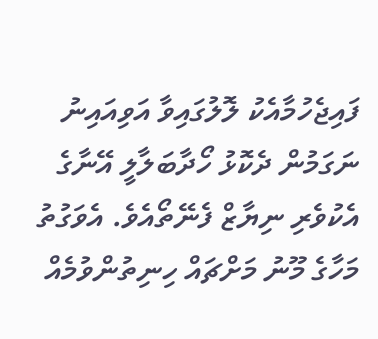ފައިޖެހުމާއެކު ލޮލުގައިވާ އަވިއައިނު ނަގަމުން ދެކޮޅު ހޯދާބަލާލީ އޭނާގެ އެކުވެރި ނިޔާޒް ފެނޭތޯއެވެ. އެވަގުތު މަހާގެ މޫނު މަށްޗައް ހިނިތުންވުމެއް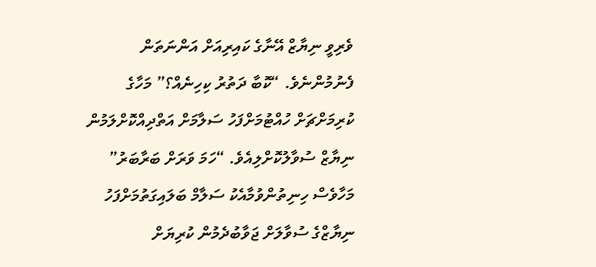ވެރިވީ ނިޔާޒް އޭނާގެ ކައިރިއަށް އަންނަތަން ފެނުމުންނެވެ. “ކޮބާ ދަތުރު ކިހިނެއް؟” މަހާގެ ކުރިމަށްޗަށް ހުއްޓުމަށްފަހު ސަލާމަށް އަތްދިއްކޮށްލަމުން ނިޔާޒް ސުވާލުކޮށްލިއެވެ. “ހަމަ ވަރަށް ބަރާބަރު” މަހާވެސް ހިނިތުންވުމާއެކު ސަލާމް ބަލައިގަތުމަށްފަހު ނިޔާޒްގެ ސުވާލަށް ޖަވާބުދެމުން ކުރިޔަށް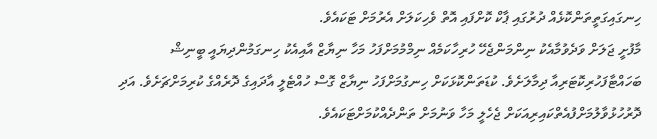ހިނގައިގަތީތަންކޮޅެއް ދުރުގައި ޕާކް ކޮށްފައި އޮތް ވެހިކަލަށް އެރުމަށް ޓަކައެވެ.
މާފުށީ ޖަލަށް ވަދެވުމާއެކު ނިންމަންޖެހޭ ހުރިހާކަމެއް ނިމްމުމަށްފަހު މަހާ ނިޔާޒް އާއިއެކު ހިނގަމުންދިޔައީ ބީނިޝް ބަހައްޓާފަހުރިކޮޓަރިއާ ދިމާލަށެވެ. ކުޑަތަންކޮޅަކަށް ހިނގުމަށްފަހު ނިޔާޒް ގޮސް ހުއްޓެލީ އާދައިގެ ދޮރެއްގެ ކުރިމަށްޗަށެވެ. އަދި ދޮރުހުޅުވާލުމަށްފުއެތްކައިރިއަކަށް ޖެހެލީ މަހާ ވަނުމަށް ތަންދެއްކުމަށްޓަކައެވެ.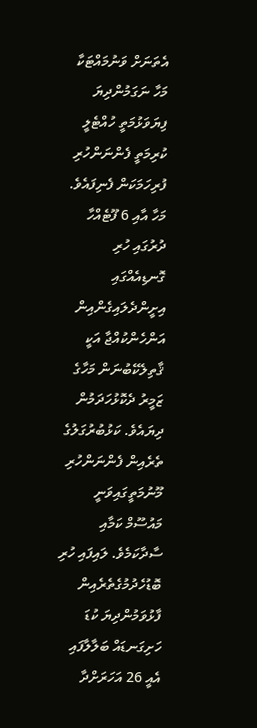އެތަނަށް ވަނުމައްޓަކާ މަހާ ނަގަމުންދިޔަ ފިޔަވަޅުމަތީ ހުއްޓެލީ ކުރިމަތީ ފެންނަންހުރި ފުރިހަމަކަން ފެނިފައެވެ. މަހާ އާއި 6 ފޫޓެއްހާ ދުރުގައި ހުރި ގޮނޑިއެއްގައި އިށީންދެލައިގެންއިން އަންހެންކުއްޖާ އަކީ ޤާތިލެކޭބުނަން މަހާގެ ޒަމީރު ދެކޮޅުހަދަމުން ދިޔައެވެ. ކަޅުބުރުގަލުގެ ތެރެއިން ފެންނަންހުރި މޫނުމަތީގައިވަނީ މައުސޫމް ކަމާއި ސާދާކަމެވެ. ލައިފައި ހުރި ބޮޑުހެދުމުގެތެރެއިން ފާޅުވަމުންދިޔަ ކުޑަ ހަށިގަނޑައް ބަލާލާފައި އެއީ 26 އަހަރަށްދާ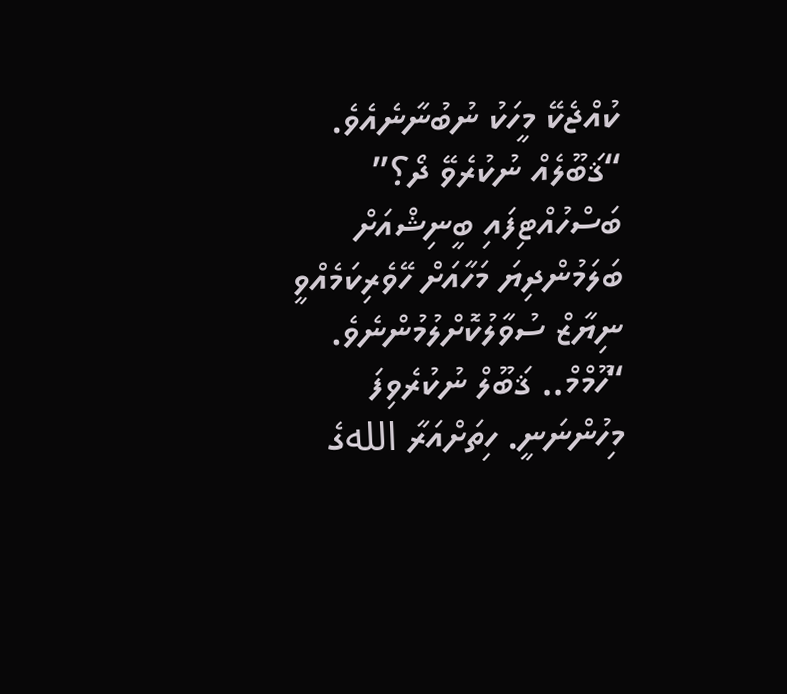ކުއްޖެކޭ މީހަކު ނުބުނާނެއެވެ.
“ޤަބޫލެއް ނުކުރެވޭ ދޯ؟” ބަސްހުއްޓިފައި ބީނިޝްއަށް ބަލަމުންދިޔަ މަހާއަށް ހޭވެރިކަމެއްވީ ނިޔާޒް ސުވާލުކޮށްލުމުންނެވެ. “ހޫމްމް.. ޤަބޫލް ނުކުރެވިފަ މިހުންނަނީ. ހިތަށްއަރާ اللهގެ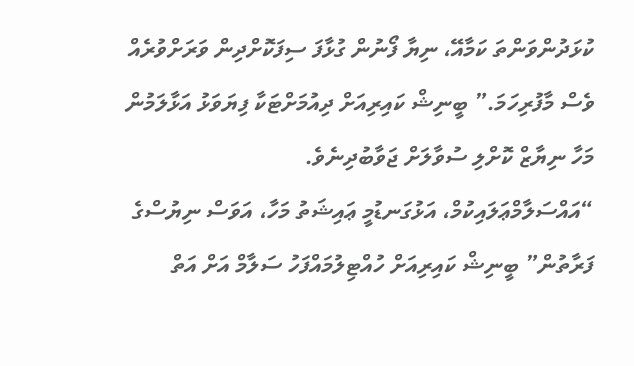ކުޅަދުންވަންތަ ކަމާއޭ، ނިޔާ ފޯނުން ގުޅާފަ ސިފަކޮށްދިން ވަރަށްވުރެއް ވެސް މާފުރިހަމަ.” ބީނިޝް ކައިރިއަށް ދިއުމަށްޓަކާ ފިޔަވަޅު އަޅާލަމުން މަހާ ނިޔާޒް ކޮށްލި ސުވާލަށް ޖަވާބުދިނެވެ.
“އައްސަލާމްޢަލައިކުމް، އަޅުގަނޑުމީ ޢައިޝަތު މަހާ، އަވަސް ނިޔުސްގެ ފަރާތުން” ބީނިޝް ކައިރިއަށް ހުއްޓިލުމައްފަހު ސަލާމް އަށް އަތް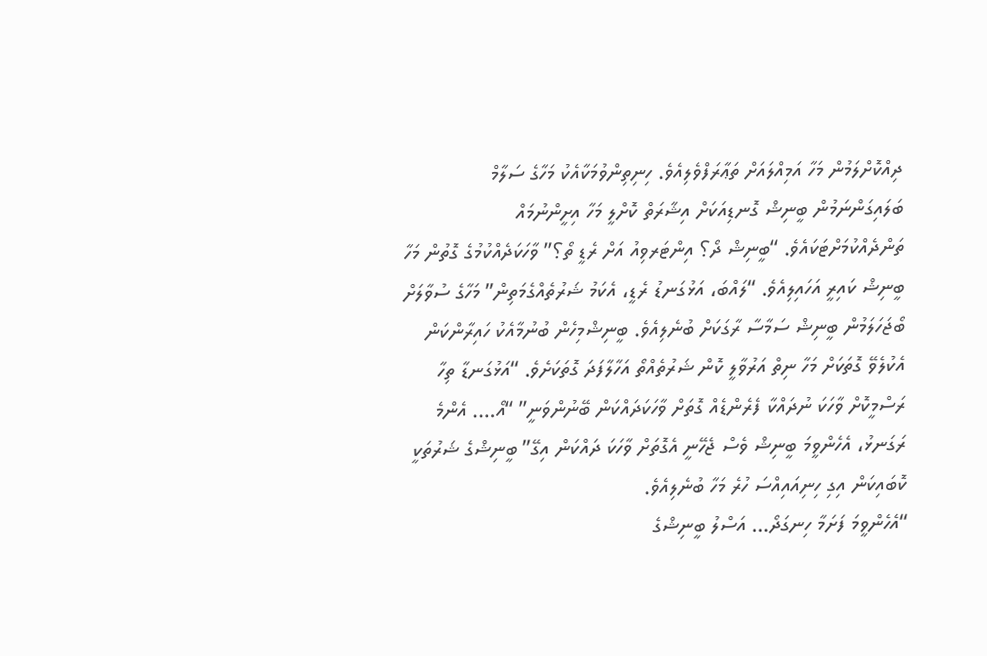ދިއްކޮށްލަމުން މަހާ އަމިއްލައަށް ތަޢާރަފްވެލިއެވެ. ހިނިތިންވުމަކާއެކު މަހާގެ ސަލާމް ބަލައިގަންނަމުން ބީނިޝް ގޮނޑިއަކަށް އިޝާރަތް ކޮށްލީ މަހާ އިށީންނުމައް ތަންދެއްކުމަށްޓަކައެވެ. “ބީނިޝް ދޯ؟ އިންޓަރވިއު އަށް ރެޑީ ތޯ؟” ވާހަކަދެއްކުމުގެ ގޮތުން މަހާ ބީނިޝް ކައިރީ އަހައިލިއެވެ. “ލައްބަ، އަޅުގަނޑު ރެޑީ، އެކަމު ޝަރުތެއްގެމަތިން” މަހާގެ ސުވާލަށް ބޯޖަހަލަމުން ބީނިޝް ސަމާސާ ރާގަކަށް ބުނެލިއެވެ. ބީނިޝްމިހެން ބުނުމާއެކު ހައިރާންކަން އެކުލެވޭ ގޮތަކަށް މަހާ ނިތް އަރުވާލީ ކޮން ޝަރުތެއްތޯ އަހާލާފަދަ ގޮތަކަށެވެ. “އަޅުގަނޑާ ތިހާ ރަސްމީކޮށް ވާހަކަ ނުދައްކާ ފެރެންޑެއް ގޮތަށް ވާހަކަދައްކަން ބޭނުންވަނީ” “އޯ…. އެންމެ ރަގަނޅު، އެހެންވީމަ ބީނިޝް ވެސް ޖެހޭނީ އެގޮތަށް ވާހަކަ ދައްކަން އިގޭ” ބީނިޝްގެ ޝަރުތަކީ ކޮބައިކަން އިގި ހިނިއައިއްސަ ހުރެ މަހާ ބުނެލިއެވެ.
“އެހެންވީމަ ފަށަމާ ހިނގަދޯ… އަސްލު ބީނިޝްގެ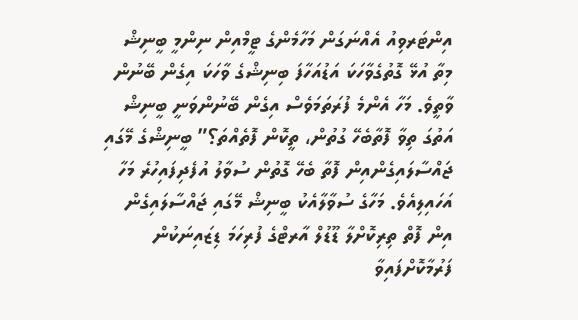އިންޓަރވިއު އެއްނަގަން މަހާމެންގެ ޓީމްއިން ނިންމީ ބީނިޝް މިތާ އުޅޭ ގޮތުގެވާހަކަ އަޑުއަހާފަ ބިނިޝްގެ ވާހަކަ އިގެން ބޭނުން ވާތީވެ. މަހާ އެންމެ ފުރަތަމަވެސް އިގެން ބޭނުންވަނީ ބީނިޝް އަތުގަ ތިވާ ފޮތާބެހޭ ގުތުން، ތީކޮން ފޮތެއްތަ؟” ބީނިޝްގެ މޭގައި ޖައްސާލައިގެންއިން ފޮތާ ބެހޭ ގޮތުން ސުވާލު އުފެދިފައިހުރެ މަހާ އަހައިލިއެވެ. މަހާގެ ސުވާލާއެކު ބީނިޝް މޭގައި ޖައްސާލައިގެން އިން ފޮތް ތިރިކޮށްލާ ޑޫޑުލް އާރޓްގެ ފުރިހަމަ ޑިޒައިނަކުން ފަރުމާކޮށްފައިވާ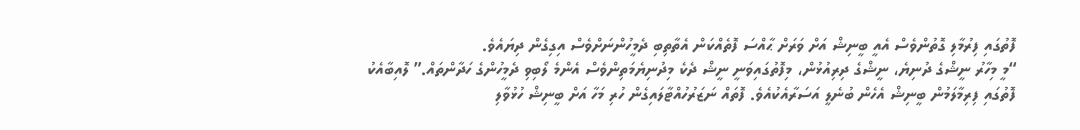ފޮތުގައި ފިރުމާލި ގޮތުންވެސް އެއީ ބީނިޝް އަށް ވަރަށް ޙާއްސަ ފޮތެއްކަން އެތާތިބި ދެމީހުންނަށްވެސް އިގިގެން ދިޔައެވެ.
“މީ މިހާރު ނީޝްގެ ދުނިޔެ، ނީޝްގެ ދިރިއުޅުން، މިފޮތުގައިވަނީ ނީޝް ދެކެ މިދުނިޔެމަތިންވެސް އެންމެ ލޯބިވި ދެމީހުންގެ ހަދާންތައް.” ލޮއިބާއެކު ފޮތުގައި ފިރިމާލަމުން ބީނިޝް އެހެން ބުނެލީ އަސަރާއެކުއެވެ. ފޮތައް ނަޒަރުހުއްޓާލައިގެން ހުރި މަހާ އަށް ބީނިޝް ހުޅުވާލި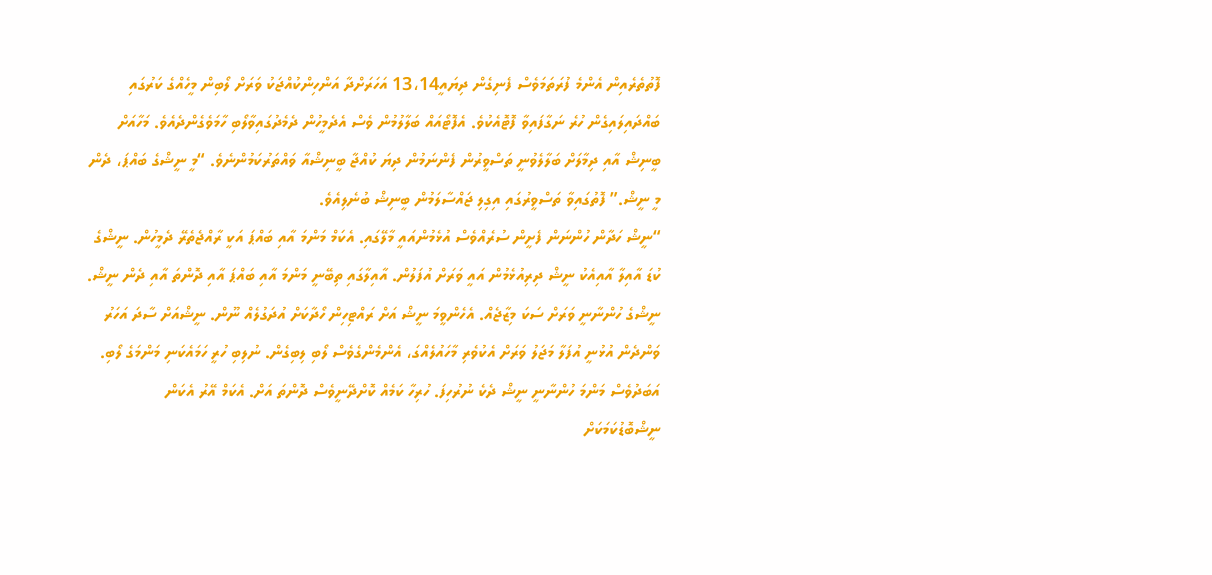ފޮތުތެރެއިން އެންމެ ފުރަތަމަވެސް ފެނިގެން ދިޔައީ13،14 އަހަރަށްދާ އަންހިންކުއްޖަކު ވަރަށް ލޯބިން މީހެއްގެ ކަރުގައި ބައްދައިލައިގެން ހުރެ ނަގާފައިވާ ފޮޓޮއެކުވެ. އެފޮޓޯއައް ބަލާލުމުން ވެސް އެދެމީހުން ދެމެދުގައިވާލޯބި ހާމަވެގެންދެއެވެ. މަހާއަށް ބީނިޝް އާއި ދިމާލަށް ބަލާލެވުނީ ތަސްވީރުން ފެންނަމުން ދިޔަ ކުއްޖާ ބީނިޝްއާ ވައްތަރުކަމުންނެވެ. “މީ ނީޝްގެ ބައްޕަ، ދެން މީ ނީޝް.” ފޮތުގައިވާ ތަސްވީރުގައި އިގިލި ޖައްސާލަމުން ބީނިޝް ބުނެލިއެވެ.
“ނީޝް ހަދާން ހުންނަން ފެށީން ސުރެއްވެސް އުޅެމުންއައީ މާލޭގައި. އެކަމް މަންމަ އާއި ބައްޕަ އަކީ ރާއްޖެތެރޭ ދެމީހުން. ނީޝްގެ ކުޑަ އާއިލާ އާއިއެކު ނީޝް ދިރިއުޅެމުން އައީ ވަރަށް އުފަލުން. އާއިލާގައި ތިބޭނީ މަންމަ އާއި ބައްޕަ އާއި ދޮންތަ އާއި ދެން ނީޝް. ނީޝްގެ ހުންނާނީ ވަރަށް ސަކަ މިޒާޖެއް. އެހެންވީމަ ނީޝް އަށް ރައްޓިހިން ހޯދާކަށް އުދަގުލެއް ނޫން. ނީޝްއަށް ސާދަ އަހަރު ވަންދެން އުޅުނީ އުފަލާ މަޖަލު ވަރަށް އެކުވެރި މާހައުލެއްގަ، އެންމެންގެވެސް ލޯބި ލިބިގެން. ނުލިބި ހުރީ ހަމައެކަނި މަންމަގެ ލޯބި. އަބަދުވެސް މަންމަ ހުންނާނީ ނީޝް ދެކެ ނުރުހިފަ. ހުރިހާ ކަމެއް ކޮށްދޭނީވެސް ދޮންތަ އަށް. އެކަމް އޭރު އެކަން ނީޝްބޮޑުކަމަކަށް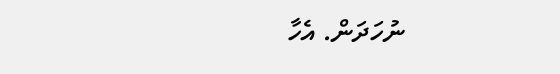ނުހަދަން. އެހާ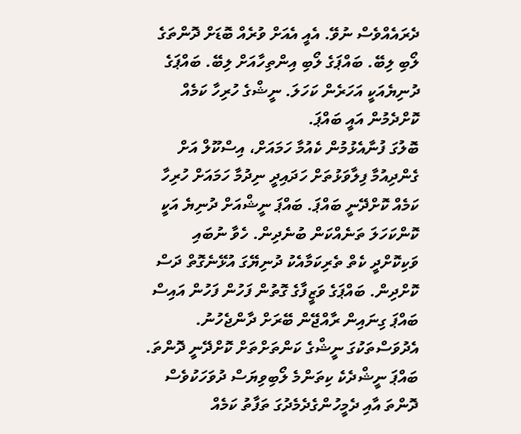ދެރައެއްވެސް ނުވޭ. އެއީ އެއަށް ވުރެއް ބޮޑަށް ދޮންތަގެ ލޯބި ލިބޭ. ބައްޕަގެ ލޯބި އިންތިހާއަށް ލިބޭ. ބައްޕަގެ ދުނިޔެއަކީ އަހަރެން ކަހަލަ. ނީޝްގެ ހުރިހާ ކަމެއް ކޮށްދެމުން އައީ ބައްޕަ.
ބޮލުގަ ފުނާއެޅުމުން ކެއުމާ ހަމައަށް، އިސްކޫލް އަށް ގެންދިއުމާ ފިލާވަޅުތަށް ހަދައިދީ ނިދުމާ ހަމައަށް ހުރިހާ ކަމެއް ކޮށްދޭނީ ބައްޕަ. ބައްޕަ ނީޝްއަށް ދުނިޔެ އަކީ ކޮންކަހަލަ ތަނެއްކަން ބުނެދިން. ހެވާ ނުބައި ވަކިކޮށްދީ ކެތް ތެރިކަމާއެކު ދުނިޔޭގަ އުޅޭނެގޮތް ދަސް ކޮށްދިން. ބައްޕަގެ ވަޒީފާގެ ގޮތުން ފަހުން ފަހުން އައިސް ބައްޕަ ގިނައިން ރާއްޖޭން ބޭރަށް ދާންޖެހުނު. އެދުވަސްތަކުގަ ނީޝްގެ ކަންތަށްތަށް ކޮށްދޭނީ ދޮންތަ. ބައްޕަ ނީޝްދެކެ ކިތަންމެ ލޯބިވިޔަސް ދުވަހަކުވެސް ދޮންތަ އާއި ދެމީހުންގެދެމެދުގަ ތަފާތު ކަމެއް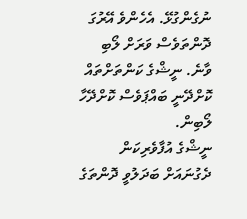ނުގެންގުޅޭ. އެހެންވެ އޭރުގަ ދޮންތަވެސް ވަރަށް ލޯބި ވާނެ. ނީޝްގެ ކަންތަށްތައް ކޮށްދޭނީ ބައްޕަވެސް ކޮށްދޭހާ ލޯބިން.
ނީޝްގެ އުފާވެރިކަން ދެގުނައަށް ބަދަލުވީ ދޮންތަގެ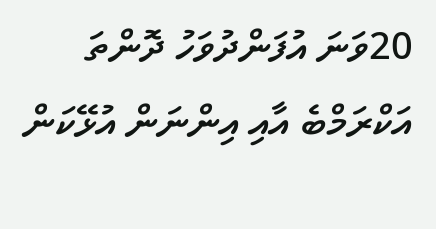20ވަނަ އުފަންދުވަހު ދޮންތަ އަކްރަމްބެ އާއި އިންނަން އުޅޭކަން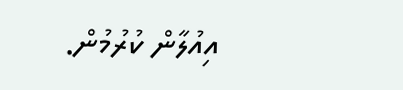އިއުލާން ކުރުމުން.